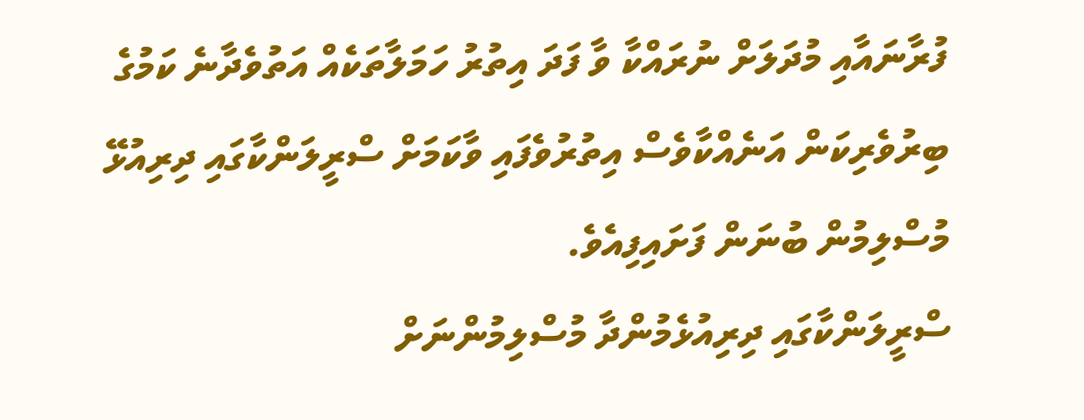ފުރާނައާއި މުދަލަށް ނުރައްކާ ވާ ފަދަ އިތުރު ހަމަލާތަކެއް އަތުވެދާނެ ކަމުގެ ބިރުވެރިކަން އަނެއްކާވެސް އިތުރުވެފައި ވާކަމަށް ސްރީލަންކާގައި ދިރިއުޅޭ މުސްލިމުން ބުނަން ފަށައިފިއެވެ.
ސްރީލަންކާގައި ދިރިއުޅެމުންދާ މުސްލިމުންނަށް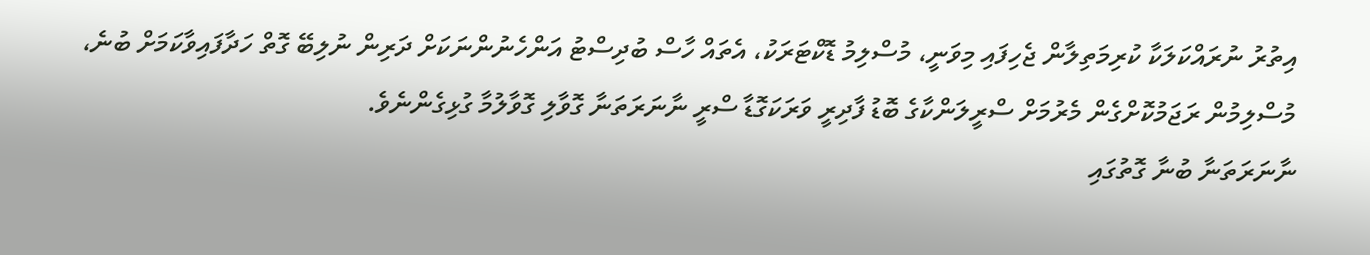އިތުރު ނުރައްކަލަކާ ކުރިމަތިލާން ޖެހިފައި މިވަނީ، މުސްލިމު ޑޮކްޓަރަކު، އެތައް ހާސް ބުދިސްޓު އަންހެނުންނަކަށް ދަރިން ނުލިބޭ ގޮތް ހަދާފައިވާކަމަށް ބުނެ، މުސްލިމުން ރަޖަމުކޮށްގެން މެރުމަށް ސްރީލަންކާގެ ބޮޑު ފާދިރީ ވަރަކަގޮޑާ ސްރީ ނާނަރަތަނާ ގޮވާލި ގޮވާލުމާ ގުޅިގެންނެވެ.
ނާނަރަތަނާ ބުނާ ގޮތުގައި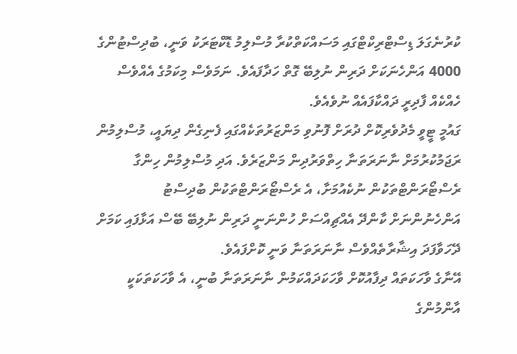ކުރުނެގަލަ ޑިސްޓްރިކްޓްގައި މަސައްކަތްކުރާ މުސްލިމު ޑޮކްޓަރަކު ވަނީ، ބުދިސްޓުންގެ 4000 އަންހެނަކަށް ދަރިން ނުލިބޭ ގޮތް ހަދާފައެވެ. ނަމަވެސް މިކަމުގެ އެއްވެސް ހެއްކެއް ފާދިރީ ދައްކާފައެއް ނުވެއެވެ.
ގައުމީ ޓީވީ މެދުވެރިކޮށް ދުރަށް ފޮނުވި މަންޒަރުތަކެއްގައި ފެނިގެން ދިޔައީ، މުސްލިމުން ރަޖަމުކުރުމަށް ނާނަރަތަނާ ހިތްވަރުދިން މަންޒަރެވެ. އަދި މުސްލިމުން ހިންގާ ރެސްޓޯރަންޓްތަކުން ނުކެއުމަށާ، އެ ރެސްޓޯރަންޓްތަކުން ބުދިސްޓު އަންހެނުންނަށް ކާންދޭ އެއްޗިއްސަށް ހުންނަނީ ދަރިން ނުލިބޭ ބޭސް އަޅާފައި ކަމަށް ދޭހަވާފަދަ އިޝާރާތެއްވެސް ނާނަރަތަނާ ވަނީ ކޮށްފައެވެ.
އޭނާގެ ވާހަކަތައް ދިފާއުކޮށް ވާހަކަދައްކަމުން ނާނަރަތަނާ ބުނީ، އެ ވާހަކަތަކަކީ އާންމުންގެ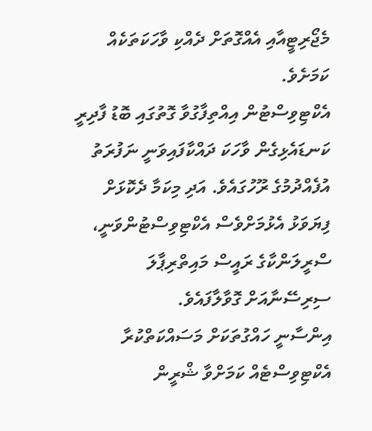މެޖޯރިޓީއާއި އެއްގޮތަށް ދެއްކި ވާހަކަތަކެއް ކަމަށެވެ.
އެކްޓިވިސްޓުން އިއްތިފާގުވާ ގޮތުގައި ބޮޑު ފާދިރީ ކަނޑައެޅިގެން ވާހަކަ ދައްކާފައިވަނީ ނަފުރަތު އުފެއްދުމުގެ ރޫހުގައެވެ. އަދި މިކަމާ ދެކޮޅަށް ފިޔަވަޅު އެޅުމަށްވެސް އެކްޓިވިސްޓުންވަނީ، ސްރީލަންކާގެ ރައީސް މައިތްރިޕާލަ ސިރިސޭނާއަށް ގޮވާލާފައެވެ.
އިންސާނީ ހައްގުތަކަށް މަސައްކަތްކުރާ އެކްޓިވިސްޓެއް ކަމަށްވާ ޝްރީން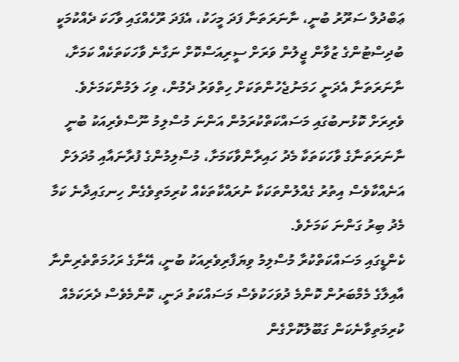ޢަބްދުލް ސަރޫރު ބުނީ، ނާނަރަތަނާ ފަދަ މީހަކު، އެފަދަ ރޫހެއްގައި ވާހަކަ ދެއްކުމަކީ ބުދިސްޓުންގެ ޒުވާން ޖީލުން ވަރަށް ސީރިއަސްކޮށް ނަގާނެ ވާހަކަތަކެއް ކަމަށާ، ނާނަރަތަނާ އެދަނީ ހަމަނުޖެހުންތަކަށް ހިތްވަރު ދެމުން، ވިހަ ލަމުންކަމަށެވެ.
ވެރިރަށް ކޮޅުނބުގައި މަސައްކަތްކުރަމުން އަންނަ މުސްލިމު ނޫސްވެރިއަކު ބުނީ ނާނަރަތަނާގެ ވާހަކަތަކާ މެދު ހައިރާންވާކަމަށާ، މުސްލިމުންގެ ފުރާނައާއި މުދަލަށް އަނެއްކާވެސް އިތުރު ގެއްލުންތަކަކާ ނުރައްކާތަކެއް ކުރިމަތިވެގެން ހިނގައިދާނެ ކަމާ މެދު ބިރު ގަންނަ ކަމަށެވެ.
ކެންޑީގައި މަސައްކަތްކުރާ މުސްލިމު ވިޔަފާރިވެރިއަކު ބުނީ، އޭނާގެ ރަހުމަތްތެރިންނާ އާއިލާގެ މެމްބަރުން ކޮންމެ ދުވަހަކުވެސް މަސައްކަތު ދަނީ، ކޮންމެވެސް ދެރަކަމެއް ކުރިމަތިވާނެކަން ގަބޫލުކޮށްގެން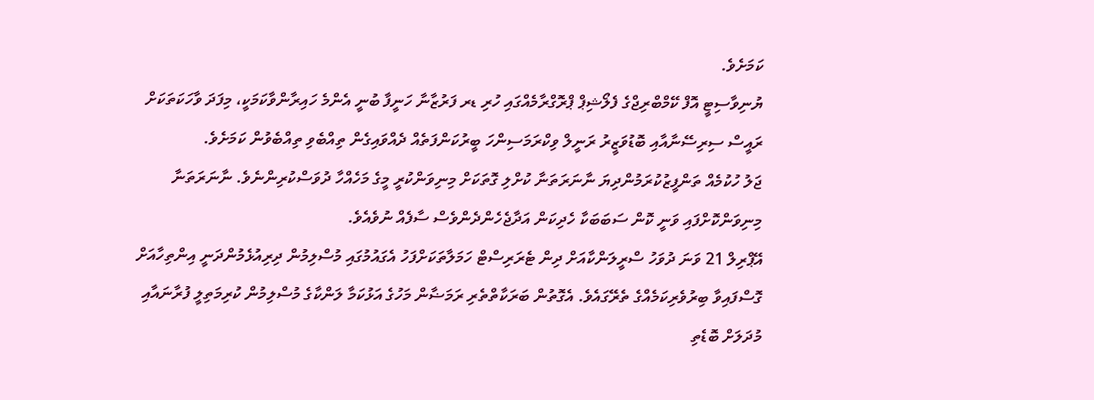ކަމަށެވެ.
ޔުނިވާސިޓީ އޮފް ކޭމްބްރިޖްގެ ފެލޯޝިޕް ޕްރޮގްރާމެއްގައި ހުރި ޑރ ފަރުޒާނާ ހަނީފާ ބުނީ އެންމެ ހައިރާންވާކަމަކީ، މިފަދަ ވާހަކަތަކަށް ރައީސް ސިރިސޭނާއާއި ބޮޑުވަޒީރު ރަނީލް ވިކްރަމަސިންހަ ބީރުކަންފަތެއް ދެއްވައިގެން ތިއްބެވި ތިއްބެވުން ކަމަށެވެ.
ޖަލު ހުކުމެއް ތަންފީޒުކުރަމުންދިޔަ ނާނަރަތަނާ ކުށްލި ގޮތަކަށް މިނިވަންކުރީ މީގެ މަހެއްހާ ދުވަސްކުރިންނެވެ. ނާނަރަތަނާ މިނިވަންކޮށްފައި ވަނީ ކޮން ސަބަބަކާ ހެދިކަން އަދާޖެހެންދެންވެސް ސާފެއް ނުވެއެވެ.
އޭޕްރިލް 21 ވަނަ ދުވަހު ސްރީލަންކާއަށް ދިން ޓެރަރިސްޓް ހަމަލާތަކަށްފަހު އެގައުމުގައި މުސްލިމުން ދިރިއުޅެމުންދަނީ އިންތިހާއަށް ގޮސްފައިވާ ބިރުވެރިކަމެއްގެ ތެރޭގައެވެ. އެގޮތުން ބަރަކާތްތެރި ރަމަޟާން މަހުގެ އަޅުކަމާ ލަންކާގެ މުސްލިމުން ކުރިމަތިލީ ފުރާނައާއި މުދަލަށް ބޮޑެތި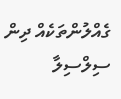ގެއްލުންތަކެއް ދިން ސިލްސިލާ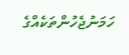ހަމަނުޖެހުންތަކެއްގެ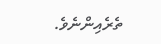ތެރެއިންނެވެ.